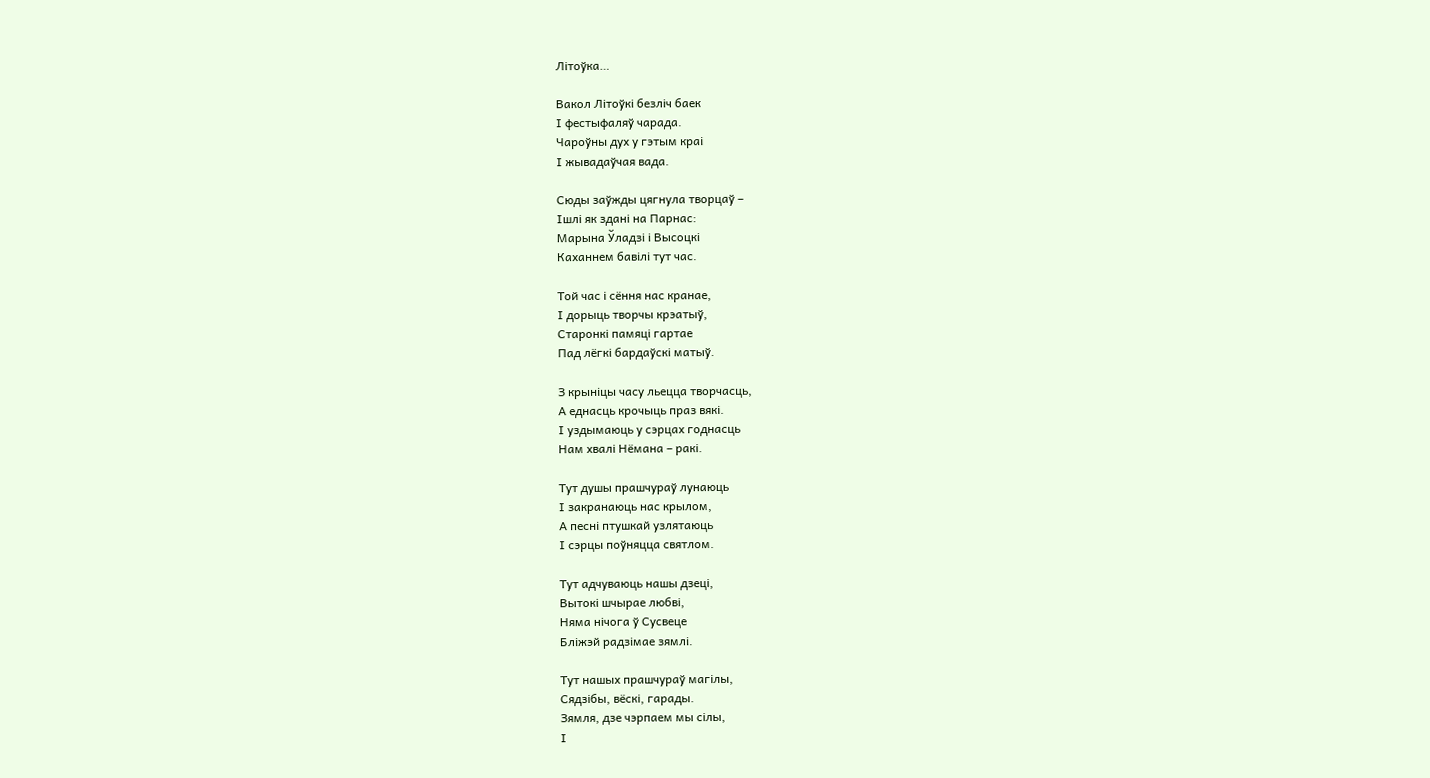Літоўка…

Вакол Літоўкі безліч баек
І фестыфаляў чарада.
Чароўны дух у гэтым краі
І жывадаўчая вада.

Сюды заўжды цягнула творцаў –
Ішлі як здані на Парнас:
Марына Ўладзі і Высоцкі
Каханнем бавілі тут час.

Той час і сёння нас кранае,
І дорыць творчы крэатыў,
Старонкі памяці гартае
Пад лёгкі бардаўскі матыў.

З крыніцы часу льецца творчасць,
А еднасць крочыць праз вякі.
І уздымаюць у сэрцах годнасць
Нам хвалі Нёмана – ракі.

Тут душы прашчураў лунаюць
І закранаюць нас крылом,
А песні птушкай узлятаюць
І сэрцы поўняцца святлом.

Тут адчуваюць нашы дзеці,
Вытокі шчырае любві,
Няма нічога ў Сусвеце
Бліжэй радзімае зямлі.

Тут нашых прашчураў магілы,
Сядзібы, вёскі, гарады.
Зямля, дзе чэрпаем мы сілы,
І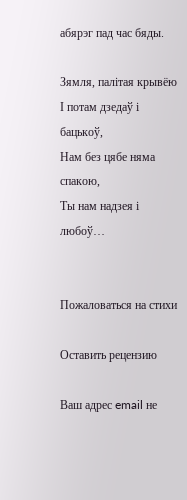абярэг пад час бяды.

Зямля, палітая крывёю
І потам дзедаў і бацькоў,
Нам без цябе няма спакою,
Ты нам надзея і любоў…


Пожаловаться на стихи

Оставить рецензию

Ваш адрес email не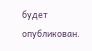будет опубликован.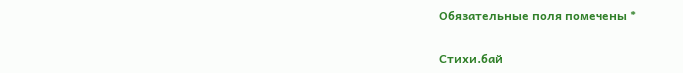Обязательные поля помечены *

Стихи.бай